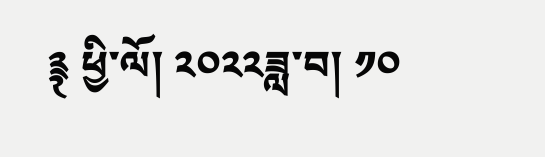࿑ ཕྱི་ལོ། ༢༠༢༢ཟླ་བ། ༡༠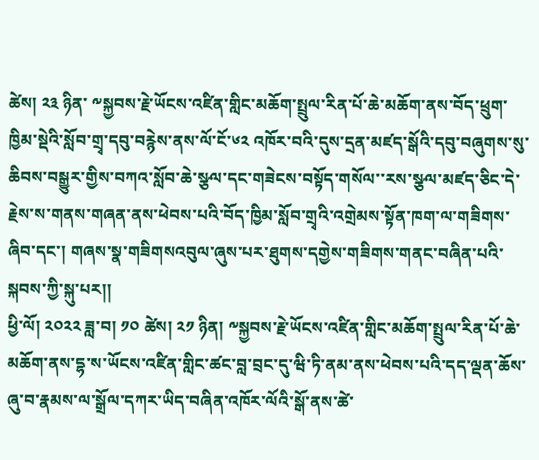ཚེས། ༢༣ ཉིན་ ༸སྐྱབས་རྗེ་ཡོངས་འཛིན་གླིང་མཆོག་སྤྲུལ་རིན་པོ་ཆེ་མཆོག་ནས་བོད་ཕྲུག་ཁྱིམ་སྡེའི་སློབ་གྲྭ་དབུ་བརྙེས་ནས་ལོ་ངོ་༦༢ འཁོར་བའི་དུས་དྲན་མཛད་སྒོའི་དབུ་བཞུགས་སུ་ཆིབས་བསྒྱུར་གྱིས་བཀའ་སློབ་ཆེ་སྩལ་དང་གཟེངས་བསྟོད་གསོལ་་རས་སྩལ་མཛད་ཅིང་དེ་རྗེས་ས་གནས་གཞན་ནས་ཕེབས་པའི་བོད་ཁྱིམ་སློབ་གྲྭའི་འགྲེམས་སྟོན་ཁག་ལ་གཟིགས་ཞིབ་དང་། གཞས་སྣ་གཟིགསའབུལ་ཞུས་པར་ཐུགས་དགྱེས་གཟིགས་གནང་བཞིན་པའི་སྐབས་ཀྱི་སྐུ་པར།།
ཕྱི་ལོ། ༢༠༢༢ ཟླ་བ། ༡༠ ཚེས། ༢༡ ཉིན། ༸སྐྱབས་རྗེ་ཡོངས་འཛིན་གླིང་མཆོག་སྤྲུལ་རིན་པོ་ཆེ་མཆོག་ནས་དྷ་ས་ཡོངས་འཛིན་གླིང་ཚང་བླ་བྲང་དུ་ཝི་ཏི་ནམ་ནས་ཕེབས་པའི་དད་ལྡན་ཆོས་ཞུ་བ་རྣམས་ལ་སྒྲོལ་དཀར་ཡིད་བཞིན་འཁོར་ལོའི་སྒོ་ནས་ཚེ་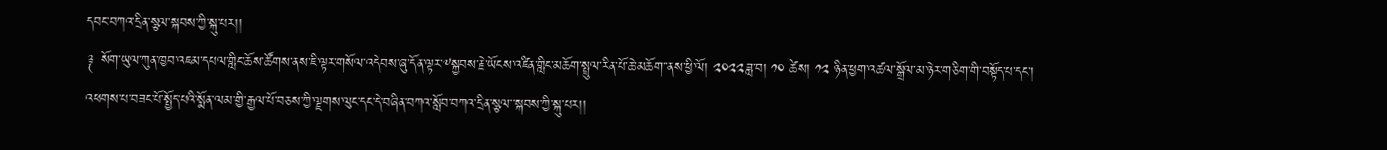དབང་བཀའ་དྲིན་སྩལ་སྐབས་ཀྱི་སྐུ་པར།།
࿑ སོག་ཡུལ་ཀུན་ཁྱབ་འཇམ་དཔལ་གླིང་ཆོས་ཚོགས་ནས་ཇི་ལྟར་གསོལ་འདེབས་ཞུ་དོན་ལྟར་༸སྐྱབས་རྗེ་ཡོངས་འཛིན་གླིང་མཆོག་སྤྲུལ་རིན་པོ་ཆེ་མཆོག་་ནས་ཕྱི་ལོ། ༢༠༢༢ཟླ་བ། ༡༠ ཚེས། ༡༢ ཉིན་ཕྱག་འཚལ་སྒྲོལ་མ་ཉེར་གཅིག་གི་བསྟོད་པ་དང་། འཕགས་པ་བཟང་པོ་སྤྱོད་པའི་སྨོན་ལམ་གྱི་རྒྱལ་པོ་བཅས་ཀྱི་ལྗགས་ལུང་དང་དེ་བཞིན་བཀའ་སློབ་བཀའ་དྲིན་སྩལ་་སྐབས་ཀྱི་སྐུ་པར།།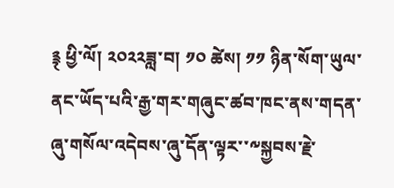࿑ ཕྱི་ལོ། ༢༠༢༢ཟླ་བ། ༡༠ ཚེས། ༡༡ ཉིན་སོག་ཡུལ་ནང་ཡོད་པའི་རྒྱ་གར་གཞུང་ཚབ་ཁང་ནས་གདན་ཞུ་གསོལ་འདེབས་ཞུ་དོན་ལྟར་་༸སྐྱབས་རྗེ་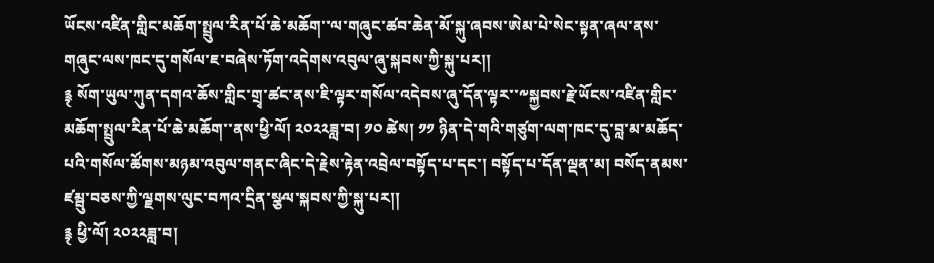ཡོངས་འཛིན་གླིང་མཆོག་སྤྲུལ་རིན་པོ་ཆེ་མཆོག་་ལ་གཞུང་ཚབ་ཆེན་མོ་སྐུ་ཞབས་ཨེམ་པེ་སེང་སྟན་ཞལ་ནས་གཞུང་ལས་ཁང་དུ་གསོལ་ཇ་བཞེས་ཏོག་འདེགས་འབུལ་ཞུ་སྐབས་ཀྱི་སྐུ་པར།།
࿑ སོག་ཡུལ་ཀུན་དགའ་ཆོས་གླིང་གྲྭ་ཚང་ནས་ཇི་ལྟར་གསོལ་འདེབས་ཞུ་དོན་ལྟར་་༸སྐྱབས་རྗེ་ཡོངས་འཛིན་གླིང་མཆོག་སྤྲུལ་རིན་པོ་ཆེ་མཆོག་་ནས་ཕྱི་ལོ། ༢༠༢༢ཟླ་བ། ༡༠ ཚེས། ༡༡ ཉིན་དེ་གའི་གཙུག་ལག་ཁང་དུ་བླ་མ་མཆོད་པའི་གསོལ་ཚོགས་མཉམ་འབུལ་གནང་ཞིང་དེ་རྗེས་རྟེན་འབྲེལ་བསྟོད་པ་དང་། བསྟོད་པ་དོན་ལྡན་མ། བསོད་ནམས་ཛམྦུ་བཅས་ཀྱི་ལྗགས་ལུང་བཀའ་དྲིན་སྩལ་སྐབས་ཀྱི་སྐུ་པར།།
࿑ ཕྱི་ལོ། ༢༠༢༢ཟླ་བ།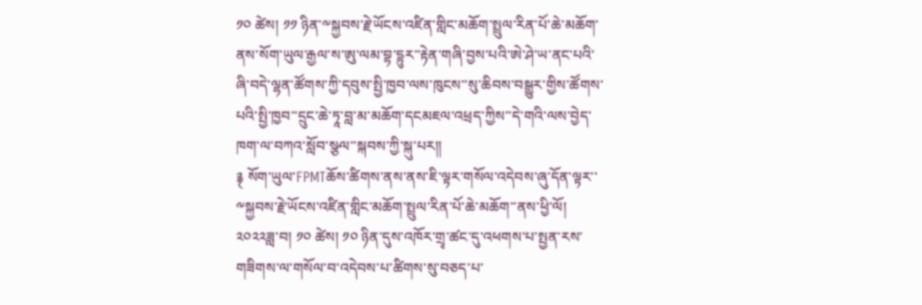༡༠ ཚེས། ༡༡ ཉིན་༸སྐྱབས་རྗེ་ཡོངས་འཛིན་གླིང་མཆོག་སྤྲུལ་རིན་པོ་ཆེ་མཆོག་ནས་སོག་ཡུལ་རྒྱལ་ས་ཨུ་ལམ་བྷ་དྷུར་་རྟེན་གཞི་བྱས་པའི་ཨེ་ཤེ་ཡ་ནང་པའི་ཞི་བདེ་ལྷན་ཚོགས་ཀྱི་དབུས་སྤྱི་ཁྱབ་ལས་ཁུངས་་སུ་ཆིབས་བསྒྱུར་གྱིས་ཚོགས་པའི་སྤྱི་ཁྱབ་་དྲུང་ཆེ་ཏཱ་བླ་མ་མཆོག་དངམཇལ་འཕྲད་ཀྱིས་་དེ་གའི་ལས་བྱེད་ཁག་ལ་བཀའ་སློབ་སྩལ་་སྐབས་ཀྱི་སྐུ་པར།།
࿑ སོག་ཡུལ་FPMTཆོས་ཚིགས་ནས་ནས་ཇི་ལྟར་གསོལ་འདེབས་ཞུ་དོན་ལྟར་་༸སྐྱབས་རྗེ་ཡོངས་འཛིན་གླིང་མཆོག་སྤྲུལ་རིན་པོ་ཆེ་མཆོག་་ནས་ཕྱི་ལོ། ༢༠༢༢ཟླ་བ། ༡༠ ཚེས། ༡༠ ཉིན་དུས་འཁོར་གྲྭ་ཚང་དུ་འཕགས་པ་སྤྱན་རས་གཟིགས་ལ་གསོལ་བ་འདེབས་པ་ཚིགས་སུ་བཅད་པ་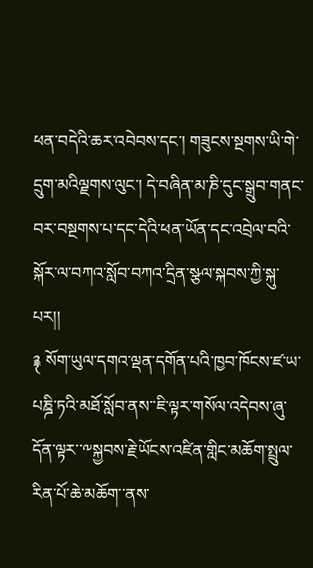ཕན་བདེའི་ཆར་འབེབས་དང་། གཟུངས་སྔགས་ཡི་གེ་དྲུག་མའིལྗགས་ལུང་། དེ་བཞིན་མ་ཎི་དུང་སྒྲུབ་གནང་བར་བསྔགས་པ་དང་དེའི་ཕན་ཡོན་དང་འབྲེལ་བའི་སྐོར་ལ་བཀའ་སློབ་བཀའ་དྲིན་སྩལ་སྐབས་ཀྱི་སྐུ་པར།།
࿑ སོག་ཡུལ་དགའ་ལྡན་དགོན་པའི་ཁྱབ་ཁོངས་ཛ་ཡ་པཎྜི་ཏའི་མཐོ་སློབ་ནས་་ཇི་ལྟར་གསོལ་འདེབས་ཞུ་དོན་ལྟར་་༸སྐྱབས་རྗེ་ཡོངས་འཛིན་གླིང་མཆོག་སྤྲུལ་རིན་པོ་ཆེ་མཆོག་་ནས་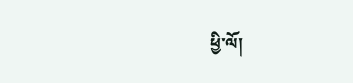ཕྱི་ལོ།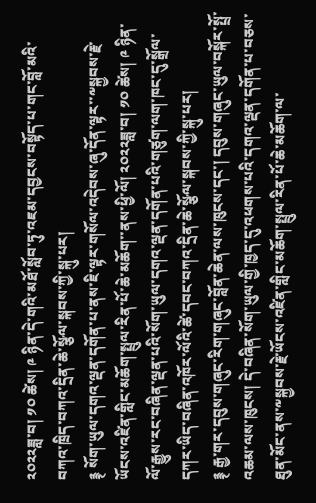༢༠༢༢ཟླ་བ། ༡༠ ཚེས། ༩ ཉིན་དེ་གའི་མཐོ་སློབ་ཏུ་འཇམ་དབྱངས་བསྟོད་པ་གང་བློ་མའི་བཀའ་ཁྲིད་བཀའ་དྲིན་ཆེ་སྩོལ་སྐབས་ཀྱི་སྐུ་པར།
࿑ སོག་ཡུལ་དགའ་ལྡན་དགོན་པ་ནས་ཇི་ལྟར་གསོལ་འདེབས་ཞུ་དོན་ལྟར་་༸སྐྱབས་རྗེ་ཡོངས་འཛིན་གླིང་མཆོག་སྤྲུལ་རིན་པོ་ཆེ་མཆོག་་ནས་ཕྱི་ལོ། ༢༠༢༢ཟླ་བ། ༡༠ ཚེས། ༩ ཉིན་ལོ་རྒྱུས་རང་བཞིན་ལྡན་པའི་སོག་ཡུལ་དགའ་ལྡན་དགོན་པའི་གཙུག་ལག་ཁང་དུ་སྒྲོལ་དཀར་ཡིད་བཞིན་འཁོར་ལོའི་ཚེ་དབང་བཀའ་དྲིན་ཆེ་སྩོལ་སྐབས་ཀྱི་སྐུ་པར།
࿑ རྒྱ་གར་དབུས་གཞུང་རིག་གཞུང་བློན་ཆེན་ལས་ཁུངས་དང་། དབུས་གཞུང་ཡུལ་བསྐོར་སྤྲོ་འཆམ་ལས་ཁུངས། དེ་བཞིན་སོག་ཡུལ་གྱི་ཁྱད་དུ་འཕགས་པའི་དགའ་ལྡན་དགོན་པ་བཅས་ཐུན་མོང་ནས་༸སྐྱབས་རྗེ་ཡོངས་འཛིན་གླིང་མཆོག་སྤྲུལ་རིན་པོ་ཆེ་མཆོག་ལ་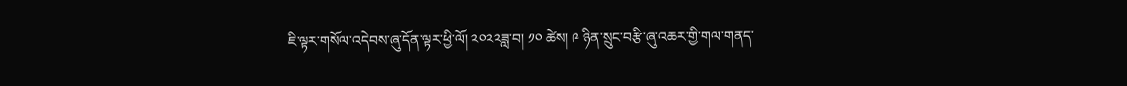ཇི་ལྟར་གསོལ་འདེབས་ཞུ་དོན་ལྟར་ཕྱི་ལོ། ༢༠༢༢ཟླ་བ། ༡༠ ཚེས། ༩ ཉིན་སྲུང་བརྩི་ཞུ་འཆར་གྱི་གལ་གནད་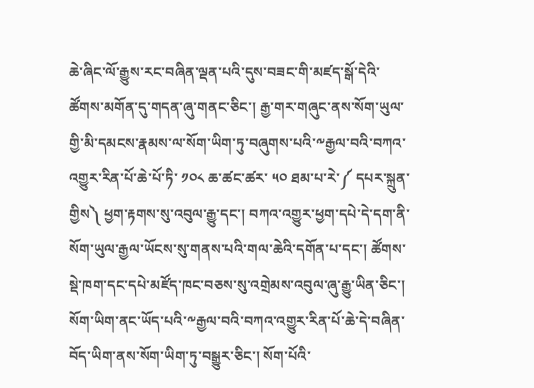ཆེ་ཞིང་ལོ་རྒྱུས་རང་བཞིན་ལྡན་པའི་དུས་བཟང་གི་མཛད་སྒོ་དེའི་ཚོགས་མགོན་དུ་གདན་ཞུ་གནང་ཅིང་། རྒྱ་གར་གཞུང་ནས་སོག་ཡུལ་གྱི་མི་དམངས་རྣམས་ལ་སོག་ཡིག་ཏུ་བཞུགས་པའི་༸རྒྱལ་བའི་བཀའ་འགྱུར་རིན་པོ་ཆེ་པོ་ཏི་ ༡༠༨ ཆ་ཚང་ཚར་ ༥༠ ཐམ་པ་རེ་༼ དཔར་སྐྲུན་གྱིས༽ ཕྱག་རྟགས་སུ་འབུལ་རྒྱུ་དང་། བཀའ་འགྱུར་ཕྱག་དཔེ་དེ་དག་ནི་སོག་ཡུལ་རྒྱལ་ཡོངས་སུ་གནས་པའི་གལ་ཆེའི་དགོན་པ་དང་། ཚོགས་སྡེ་ཁག་དང་དཔེ་མཛོད་ཁང་བཅས་སུ་འགྲེམས་འབུལ་ཞུ་རྒྱུ་ཡིན་ཅིང་། སོག་ཡིག་ནང་ཡོད་པའི་༸རྒྱལ་བའི་བཀའ་འགྱུར་རིན་པོ་ཆེ་དེ་བཞིན་བོད་ཡིག་ནས་སོག་ཡིག་ཏུ་བསྒྱུར་ཅིང་། སོག་པོའི་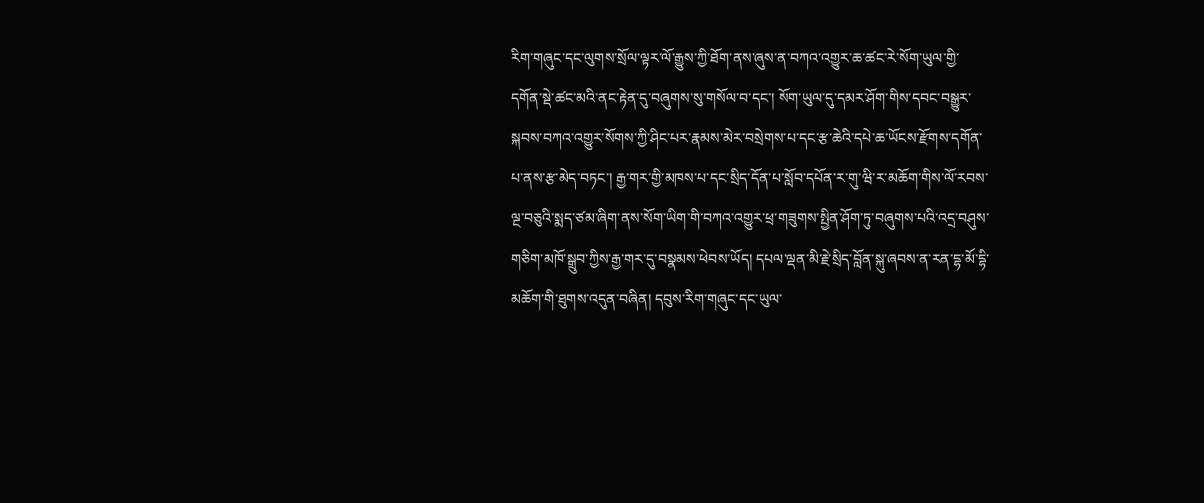རིག་གཞུང་དང་ལུགས་སྲོལ་ལྟར་ལོ་རྒྱུས་ཀྱི་ཐོག་ནས་ཞུས་ན་བཀའ་འགྱུར་ཆ་ཚང་རེ་སོག་ཡུལ་གྱི་དགོན་སྡེ་ཚང་མའི་ནང་རྟེན་དུ་བཞུགས་སུ་གསོལ་བ་དང་། སོག་ཡུལ་དུ་དམར་ཤོག་གིས་དབང་བསྒྱུར་སྐབས་བཀའ་འགྱུར་སོགས་ཀྱི་ཤིང་པར་རྣམས་མེར་བསྲེགས་པ་དང་རྩ་ཆེའི་དཔེ་ཆ་ཡོངས་རྫོགས་དགོན་པ་ནས་རྩ་མེད་བཏང་། རྒྱ་གར་གྱི་མཁས་པ་དང་སྲིད་དོན་པ་སློབ་དཔོན་ར་གུ་ཝི་ར་མཆོག་གིས་ལོ་རབས་ལྔ་བཅུའི་སྨད་ཙམ་ཞིག་ནས་སོག་ཡིག་གི་བཀའ་འགྱུར་ཕྲ་གཟུགས་སྤྱིན་ཤོག་ཏུ་བཞུགས་པའི་འདྲ་བཤུས་གཅིག་མཁོ་སྒྲུབ་ཀྱིས་རྒྱ་གར་དུ་བསྣམས་ཕེབས་ཡོད། དཔལ་ལྡན་མི་རྗེ་སྲིད་བློན་སྐུ་ཞབས་ན་རན་དྷ་མོ་དྷི་མཆོག་གི་ཐུགས་འདུན་བཞིན། དབུས་རིག་གཞུང་དང་ཡུལ་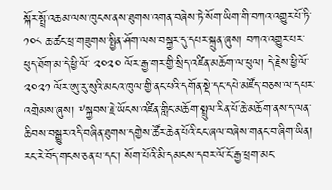སྐོར་སྤྲོ་འཆམ་ལས་ཁུངས་ནས་ཐུགས་འགན་བཞེས་ཏེ་སོག་ཡིག་གི་བཀའ་འགྱུར་པོ་ཏི་ ༡༠༨ ཆ་ཚང་ཕྲ་གཟུགས་སྤྱིན་ཤོག་ལས་བསྐྱར་དུ་དཔར་སྐྲུན་ཞུས། བཀའ་འགྱུར་པར་ཕུད་ཐོག་མ་དེ་ཕྱི་ལོ་ ༢༠༢༠ ལོར་རྒྱ་གར་གྱི་སྲིད་འཛིན་མཆོག་ལ་ཕུལ། དེ་རྗེས་ཕྱི་ལོ་ ༢༠༢༡ ལོར་ཨུ་རུ་སུའི་མངའ་ཁུལ་གྱི་ནང་པའི་དགོན་སྡེ་དང་དཔེ་མཛོད་བཅས་ལ་དཔར་འགྲེམས་ཞུས། ༸སྐྱབས་རྗེ་ཡོངས་འཛིན་གླིང་མཆོག་སྤྲུལ་རིན་པོ་ཆེ་མཆོག་ནས་ད་ལན་ཆིབས་བསྒྱུར་འདི་བཞིན་ཐུགས་དགྱེས་ཚོར་ཆེན་པོའི་ངང་ཞལ་བཞེས་གནང་བ་ཞིག་ཡིན། རང་རེ་བོད་གངས་ཅན་པ་དང་། སོག་པོའི་མི་དམངས་དབར་ལོ་ངོ་རྒྱ་ཕྲག་མང་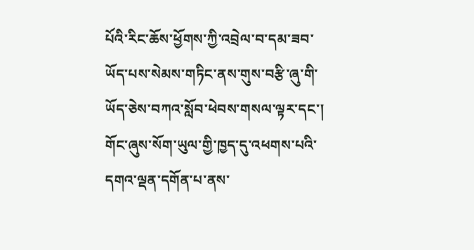པོའི་རིང་ཆོས་ཕྱོགས་ཀྱི་འབྲེལ་བ་དམ་ཟབ་ཡོད་པས་སེམས་གཏིང་ནས་གུས་བརྩི་ཞུ་གི་ཡོད་ཅེས་བཀའ་སློབ་ཕེབས་གསལ་ལྟར་དང་། གོང་ཞུས་སོག་ཡུལ་གྱི་ཁྱད་དུ་འཕགས་པའི་དགའ་ལྡན་དགོན་པ་ནས་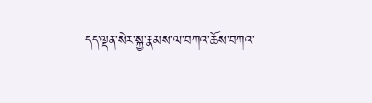དད་ལྡན་སེར་སྐྱ་རྣམས་ལ་བཀའ་ཆོས་བཀའ་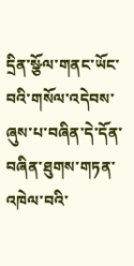དྲིན་སྩོལ་གནང་ཡོང་བའི་གསོལ་འདེབས་ཞུས་པ་བཞིན་དེ་དོན་བཞིན་ཐུགས་གཏན་འཁེལ་བའི་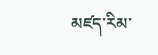མཛད་རིམ་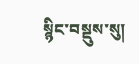སྙིང་བསྡུས་སུ།